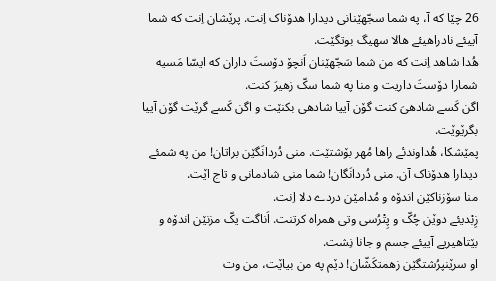26 چێا که آ، په شما سجّهێنانی دیدارا هدۆناک اِنت. پرێشان اِنت که شما آییئے نادراهیئے هالا سهیگ بوتگێت.
هُدا شاهد اِنت که من شما سَجّهێنان اَنچۆ دۆستَ داران که ایسّا مَسیه شمارا دۆستَ داریت و منا په شما سکّ زهیرَ کنت.
اگن کَسے شادهیَ کنت گۆن آییا شادهی بکنێت و اگن کَسے گرێت گۆن آییا بگرێوێت.
پمێشکا، هُداوندئے راها مُهر بۆشتێت. منی دُردانَگێن براتان! من په شمئے دیدارا هدۆناک آن. منی دُردانَگان! شما منی شادمانی و تاج اێت.
منا سۆزناکێن اندۆه و مُدامێن دردے دلا اِنت.
زِبْدیئے دوێن چُکّ و پِتْرُسی وتی همراه کرتنت. اَناگت یکّ مزنێن اندۆه و بێتاهیریے آییئے جسم و جانا نِشت.
او سرێنپرُشتگێن زهمتکَشّان! دێم په من بیاێت، من وت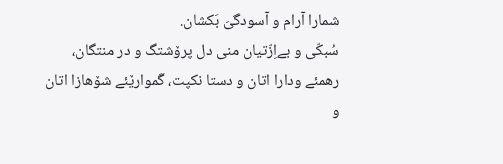شمارا آرام و آسودگیَ بَکشان.
سُبکّی و بےاِزّتیان منی دل پرۆشتگ و در منتگان، رهمئے ودارا اتان و دستا نکپت، گَموارێئے شۆهازا اتان و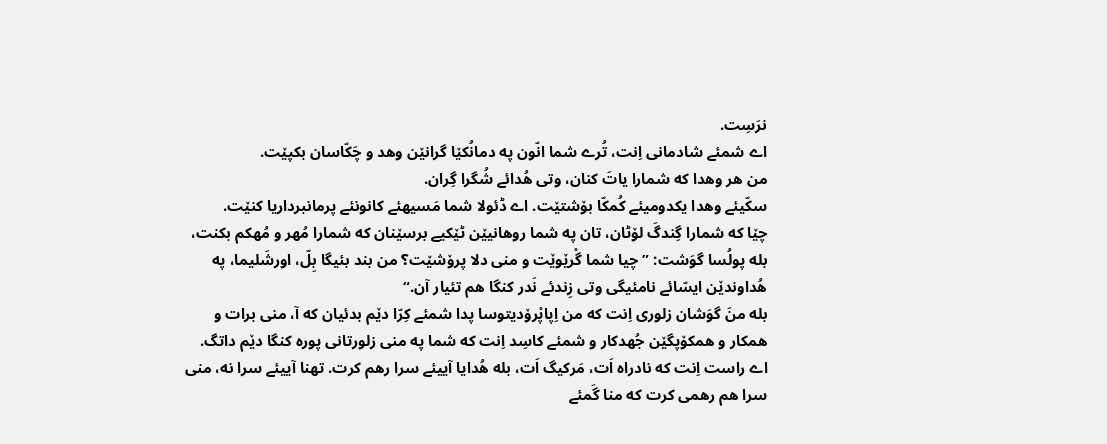نرَسِت.
اے شمئے شادمانی اِنت، تُرے شما انّون په دمانُکێا گرانێن وهد و چَکّاسان بکپێت.
من هر وهدا که شمارا یاتَ کنان، وتی هُدائے شُگرا گِران.
سکّیئے وهدا یکدومیئے کُمکّا بۆشتێت. اے ڈئولا شما مَسیهئے کانونئے پرمانبرداریا کنێت.
چێا که شمارا گِندگَ لۆٹان، تان په شما روهانیێن ٹێکیے برسێنان که شمارا مُهر و مُهکم بکنت،
بله پولُسا گوَشت: ”چیا شما گْرێوێت و منی دلا پرۆشێت؟ من بند بئیگا بِلّ، اورشَلیما، په هُداوندێن ایسّائے نامئیگی وتی زِندئے نَدر کنگا هم تئیار آن.“
بله منَ گوَشان زلوری اِنت که من اِپاپْرۆدیتوسا پدا شمئے کِرّا دێم بدئیان که آ، منی برات و همکار و همکۆپگێن جُهدکار و شمئے کاسِد اِنت که شما په منی زلورتانی پوره کنگا دێم داتگ.
اے راست اِنت که نادراه اَت، مَرکیگ اَت، بله هُدایا آییئے سرا رهم کرت. تهنا آییئے سرا نه، منی سرا هم رهمی کرت که منا گَمئے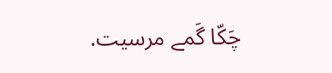چَکّا گَمے مرسیت.